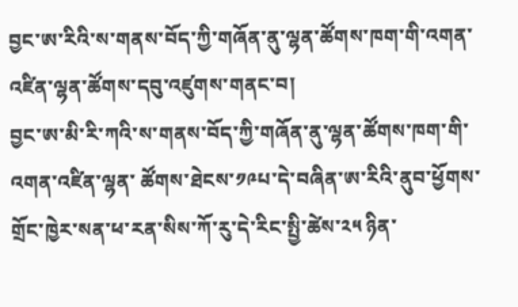བྱང་ཨ་རིའི་ས་གནས་བོད་ཀྱི་གཞོན་ནུ་ལྷན་ཚོགས་ཁག་གི་འགན་འཛིན་ལྷན་ཚོགས་དབུ་འཛུགས་གནང་བ།
བྱང་ཨ་མི་རི་ཀའི་ས་གནས་བོད་ཀྱི་གཞོན་ནུ་ལྷན་ཚོགས་ཁག་གི་འགན་འཛིན་ལྷན་ ཚོགས་ཐེངས་༡༩པ་དེ་བཞིན་ཨ་རིའི་ནུབ་ཕྱོགས་གྲོང་ཁྱེར་སན་ཕ་རན་སིས་ཀོ་རུ་དེ་རིང་སྤྱི་ཚེས་༢༥ ཉིན་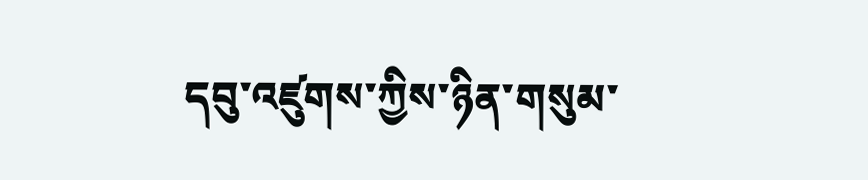དབུ་འཛུགས་ཀྱིས་ཉིན་གསུམ་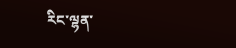རིང་ལྷན་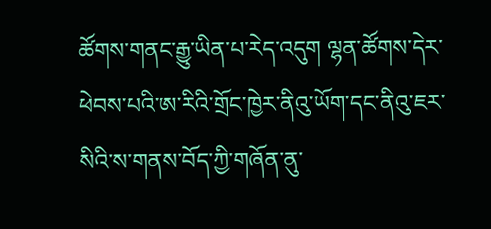ཚོགས་གནང་རྒྱུ་ཡིན་པ་རེད་འདུག ལྷན་ཚོགས་དེར་ཕེབས་པའི་ཨ་རིའི་གྲོང་ཁྱེར་ནིའུ་ཡོག་དང་ནིའུ་ཇར་སིའི་ས་གནས་བོད་ཀྱི་གཞོན་ནུ་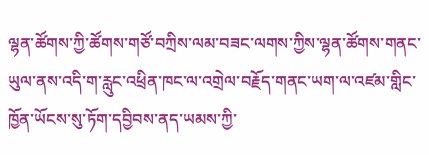ལྷན་ཚོགས་ཀྱི་ཚོགས་གཙོ་བཀྲིས་ལམ་བཟང་ལགས་ཀྱིས་ལྷན་ཚོགས་གནང་ཡུལ་ནས་འདི་ག་རླུང་འཕྲིན་ཁང་ལ་འགྲེལ་བརྗོད་གནང་ཡག་ལ་འཛམ་གླིང་ཁྱོན་ཡོངས་སུ་ཏོག་དབྱིབས་ནད་ཡམས་ཀྱི་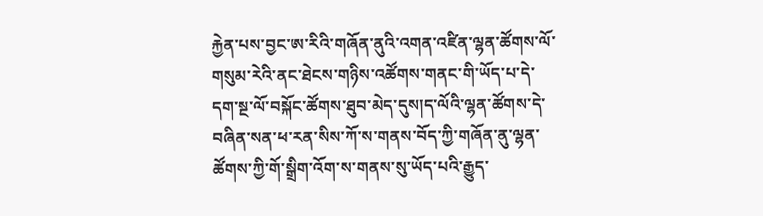རྐྱེན་པས་བྱང་ཨ་རིའི་གཞོན་ནུའི་འགན་འཛིན་ལྷན་ཚོགས་ལོ་གསུམ་རེའི་ནང་ཐེངས་གཉིས་འཚོགས་གནང་གི་ཡོད་པ་དེ་དག་སྔ་ལོ་བསྐོང་ཚོགས་ཐུབ་མེད་དུས།ད་ལོའི་ལྷན་ཚོགས་དེ་བཞིན་སན་ཕ་རན་སིས་ཀོ་ས་གནས་བོད་ཀྱི་གཞོན་ནུ་ལྷན་ཚོགས་ཀྱི་གོ་སྒྲིག་འོག་ས་གནས་སུ་ཡོད་པའི་རྒྱུད་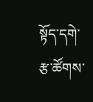སྟོད་དགེ་རྩ་ཚོགས་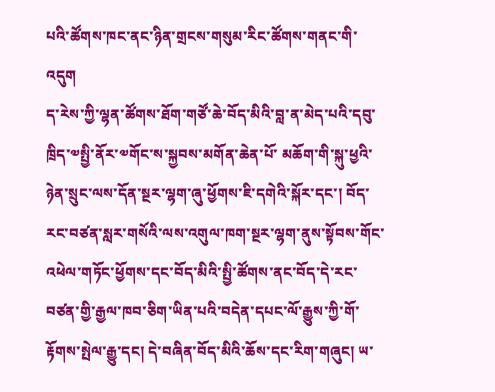པའི་ཚོགས་ཁང་ནང་ཉིན་གྲངས་གསུམ་རིང་ཚོགས་གནང་གི་འདུག
ད་རེས་ཀྱི་ལྷན་ཚོགས་ཐོག་གཙོ་ཆེ་བོད་མིའི་བླ་ན་མེད་པའི་དབུ་ཁྲིད་༧སྤྱི་ནོར་༧གོང་ས་སྐྱབས་མགོན་ཆེན་པོ་ མཆོག་གི་སྐུ་ཕྱའི་ཉེན་སྲུང་ལས་དོན་སྔར་ལྷག་ཞུ་ཕྱོགས་ཇི་དགེའི་སྐོར་དང་། བོད་རང་བཙན་སླར་གསོའི་ལས་འགུལ་ཁག་སྔར་ལྷག་ནུས་སྟོབས་གོང་འཕེལ་གཏོང་ཕྱོགས་དང་བོད་མིའི་སྤྱི་ཚོགས་ནང་བོད་དེ་རང་བཙན་གྱི་རྒྱལ་ཁབ་ཅིག་ཡིན་པའི་བདེན་དཔང་ལོ་རྒྱུས་ཀྱི་གོ་རྟོགས་སྤེལ་རྒྱུ་དང། དེ་བཞིན་བོད་མིའི་ཆོས་དང་རིག་གཞུང། ཡ་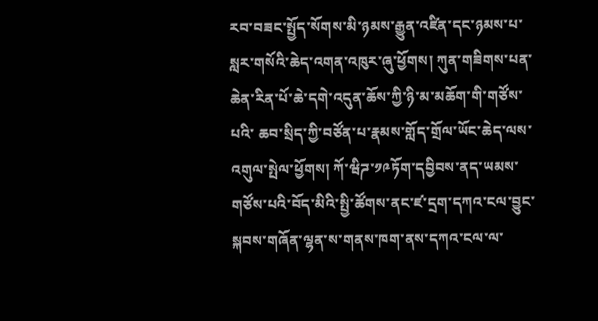རབ་བཟང་སྤྱོད་སོགས་མི་ཉམས་རྒྱུན་འཛིན་དང་ཉམས་པ་སླར་གསོའི་ཆེད་འགན་འཁུར་ཞུ་ཕྱོགས། ཀུན་གཟིགས་པན་ཆེན་རིན་པོ་ཆེ་དགེ་འདུན་ཆོས་ཀྱི་ཉི་མ་མཆོག་གི་གཙོས་པའི་ ཆབ་སྲིད་ཀྱི་བཙོན་པ་རྣམས་གློད་གྲོལ་ཡོང་ཆེད་ལས་འགུལ་སྤེལ་ཕྱོགས། ཀོ་ཝིཌ་༡༩ཏོག་དབྱིབས་ནད་ཡམས་གཙོས་པའི་བོད་མིའི་སྤྱི་ཚོགས་ནང་ཛ་དྲག་དཀའ་ངལ་བྱུང་སྐབས་གཞོན་ལྷན་ས་གནས་ཁག་ནས་དཀའ་ངལ་ལ་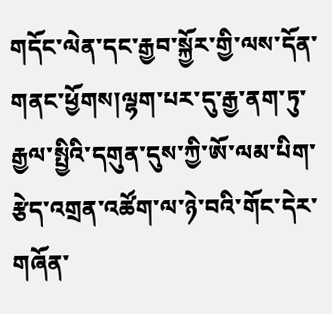གདོང་ལེན་དང་རྒྱབ་སྐྱོར་གྱི་ལས་དོན་གནང་ཕྱོགས།ལྷག་པར་དུ་རྒྱ་ནག་ཏུ་རྒྱལ་སྤྱིའི་དགུན་དུས་ཀྱི་ཨོ་ལམ་པིག་རྩེད་འགྲན་འཚོག་ལ་ཉེ་བའི་གོང་དེར་ གཞོན་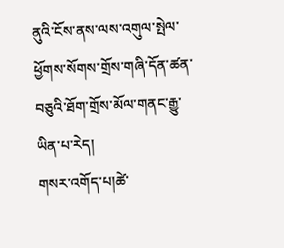ནུའི་ངོས་ནས་ལས་འགུལ་སྤེལ་ཕྱོགས་སོགས་གྲོས་གཞི་དོན་ཚན་བཅུའི་ཐོག་གྲོས་མོལ་གནང་རྒྱུ་ཡིན་པ་རེད།
གསར་འགོད་པ།ཚེ་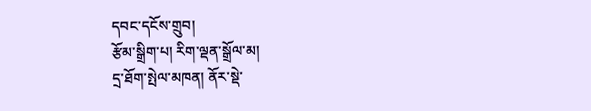དབང་དངོས་གྲུབ།
རྩོམ་སྒྲིག་པ། རིག་ལྡན་སྒྲོལ་མ།
དྲ་ཐོག་སྤེལ་མཁན། ནོར་སྡེ་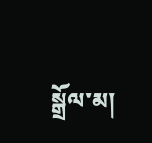སྒྲོལ་མ།